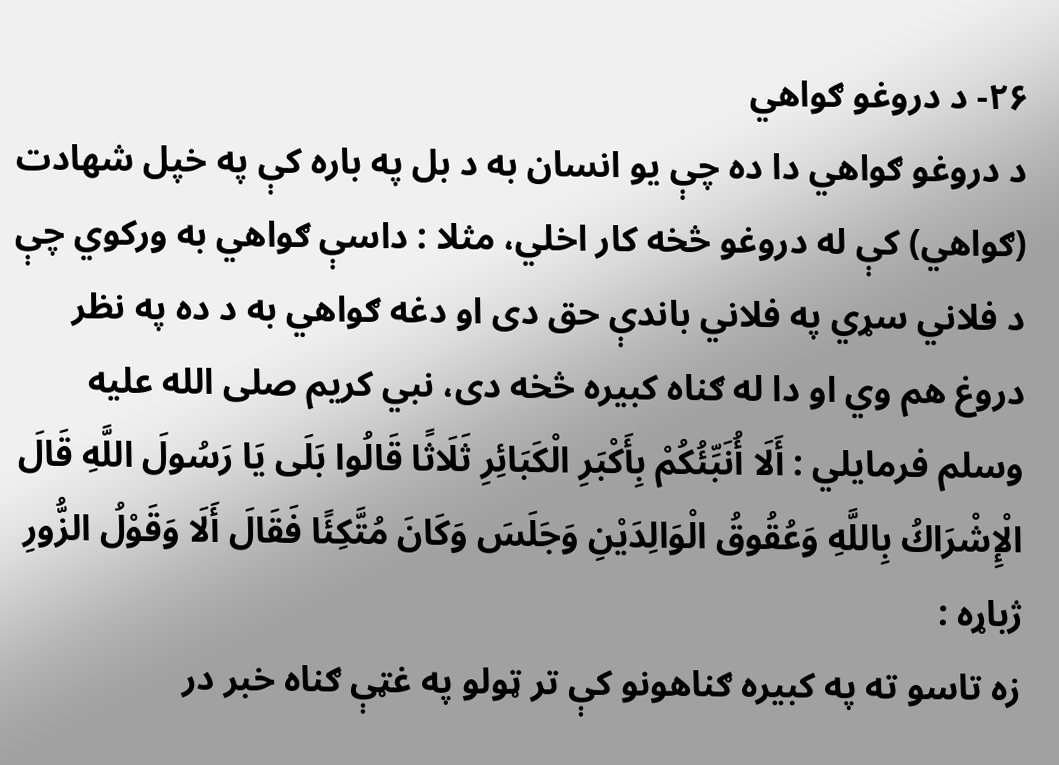۲۶- د دروغو ګواهي
د دروغو ګواهي دا ده چې يو انسان به د بل په باره کې په خپل شهادت (ګواهي) کې له دروغو څخه کار اخلي، مثلا : داسې ګواهي به ورکوي چې د فلاني سړي په فلاني باندې حق دی او دغه ګواهي به د ده په نظر دروغ هم وي او دا له ګناه کبيره څخه دی، نبي کريم صلی الله علیه وسلم فرمايلي : أَلَا أُنَبِّئُكُمْ بِأَكْبَرِ الْكَبَائِرِ ثَلَاثًا قَالُوا بَلَى يَا رَسُولَ اللَّهِ قَالَ الْإِشْرَاكُ بِاللَّهِ وَعُقُوقُ الْوَالِدَيْنِ وَجَلَسَ وَكَانَ مُتَّكِئًا فَقَالَ أَلَا وَقَوْلُ الزُّورِ
ژباړه :
زه تاسو ته په کبيره ګناهونو کې تر ټولو په غټې ګناه خبر در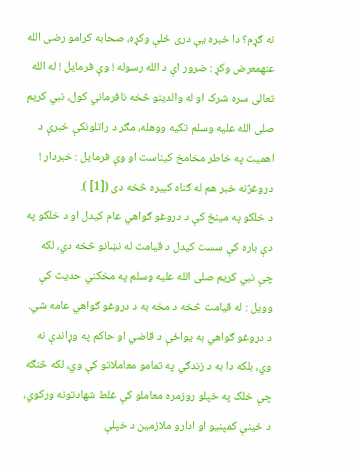نه ګړم؟ دا خبره يې دری ځلې وکړه، صحابه کرامو رضی الله عنهمعرض وکړ : ضرور اې د الله رسوله ! وې فرمايل ! له الله تعالی سره شرک او له والدينو څخه نافرماني کول، نبي کريم صلی الله علیه وسلم تکيه ووهله، مګر د راتلونکې خبرې د اهميت په خاطر مخامخ کيناست او وې فرمايل : خبردار ! دروغژنه خبر هم له ګناه کبيره څخه دی ([1] ).
د خلکو په مينځ کې د دروغو ګواهي عام کيدل او د خلکو په دې باره کې سست کيدل د قيامت له نښانو څخه دي، لکه چې نبي کريم صلی الله علیه وسلم په مخکني حديث کې وويل : له قيامت څخه د مخه به د دروغو ګواهي عامه شي.
د دروغو ګواهي به يواځې د قاضي او حاکم په وړاندې نه وي، بلکه دا به د زندګي په تمامو معاملاتو کې وي، لکه څنګه چې خلک په خپلو روزمره معاملو کې غلط شهادتونه ورکوي، د ځينې کمپنيو او ادارو ملازمين د خپلې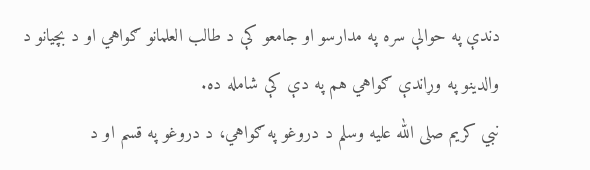دندې په حوالې سره په مدارسو او جامعو کې د طالب العلمانو ګواهي او د بچيانو د والدينو په وړاندې ګواهي هم په دې کې شامله ده.
نبي کريم صلی الله علیه وسلم د دروغو په ګواهي، د دروغو په قسم او د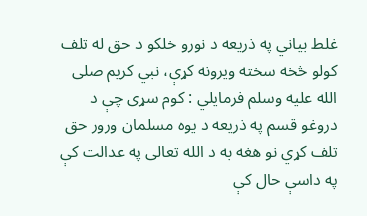غلط بياني په ذريعه د نورو خلکو د حق له تلف کولو څخه سخته ويرونه کړې، نبي کريم صلی الله علیه وسلم فرمايلي : کوم سړی چې د دروغو قسم په ذريعه د يوه مسلمان ورور حق تلف کړي نو هغه به د الله تعالی په عدالت کې په داسې حال کې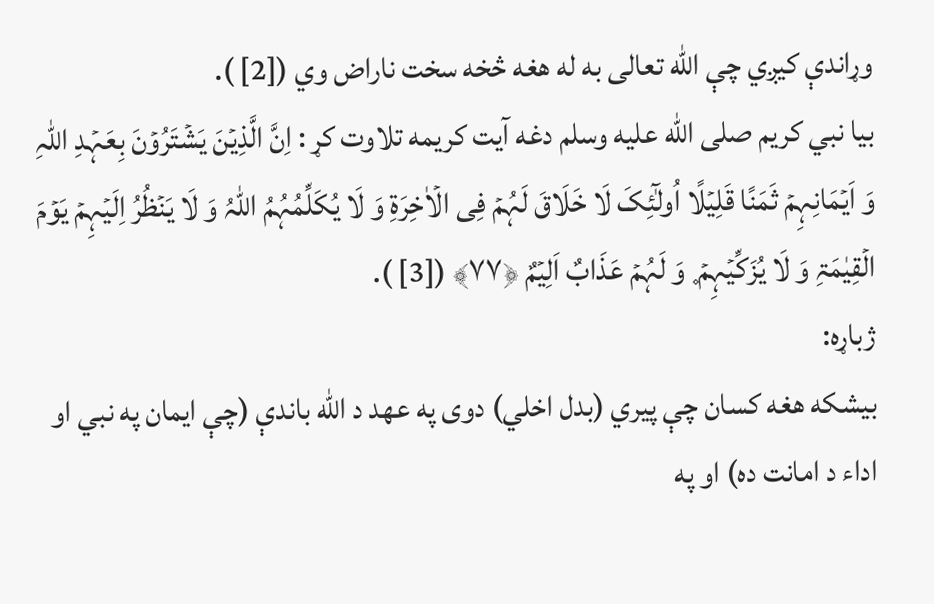وړاندې کيږي چې الله تعالی به له هغه څخه سخت ناراض وي ([2] ).
بيا نبي کريم صلی الله علیه وسلم دغه آيت کريمه تلاوت کړ : اِنَّ الَّذِیۡنَ یَشۡتَرُوۡنَ بِعَہۡدِ اللّٰہِ وَ اَیۡمَانِہِمۡ ثَمَنًا قَلِیۡلًا اُولٰٓئِکَ لَا خَلَاقَ لَہُمۡ فِی الۡاٰخِرَۃِ وَ لَا یُکَلِّمُہُمُ اللّٰہُ وَ لَا یَنۡظُرُ اِلَیۡہِمۡ یَوۡمَ الۡقِیٰمَۃِ وَ لَا یُزَکِّیۡہِمۡ ۪ وَ لَہُمۡ عَذَابٌ اَلِیۡمٌ ﴿۷۷﴾ ([3] ).
ژباړه:
بيشکه هغه کسان چې پيري (بدل اخلي) دوی په عهد د الله باندې (چې ايمان په نبي او اداء د امانت ده) او په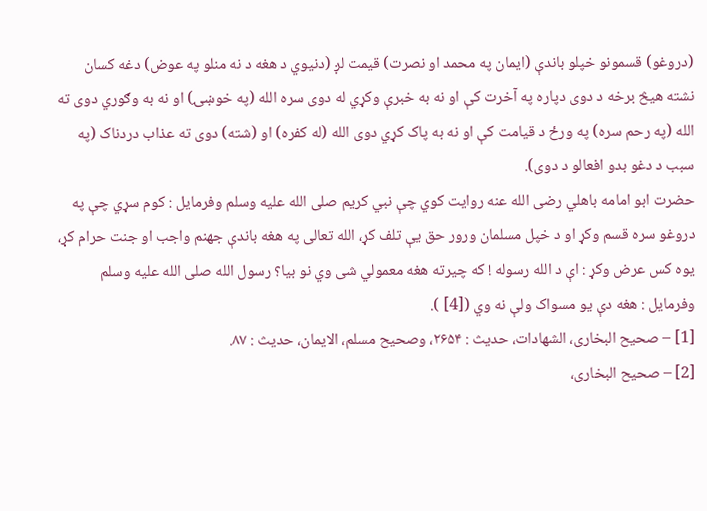(دروغو) قسمونو خپلو باندې (ايمان په محمد او نصرت) قيمت لږ (دنيوي د هغه د نه منلو په عوض) دغه کسان نشته هيڅ برخه د دوی دپاره په آخرت کې او نه به خبرې وکړي له دوی سره الله (په خوښۍ) او نه به وګوري دوی ته الله (په رحم سره) په ورځ د قيامت کې او نه به پاک کړي دوی الله (له کفره) او (شته) دوی ته عذاب دردناک (په سبب د دغو بدو افعالو د دوی).
حضرت ابو امامه باهلي رضی الله عنه روايت کوي چې نبي کريم صلی الله علیه وسلم وفرمايل : کوم سړي چې په دروغو سره قسم وکړ او د خپل مسلمان ورور حق يې تلف کړ، الله تعالی په هغه باندې جهنم واجب او جنت حرام کړ، يوه کس عرض وکړ : اې د الله رسوله ! که چيرته هغه معمولي شی وي نو بيا؟ رسول الله صلی الله علیه وسلم وفرمايل : هغه دې يو مسواک ولې نه وي ([4] ).
[1] – صحيح البخاری، الشهادات، حديث : ۲۶۵۴، وصحيح مسلم، الايمان، حديث : ۸۷.
[2] – صحيح البخاری،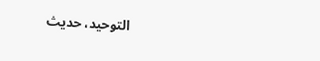التوحيد، حديث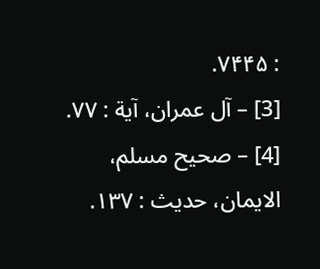: ۷۴۴۵.
[3] – آل عمران، آية : ۷۷.
[4] – صحيح مسلم، الايمان، حديث : ۱۳۷.